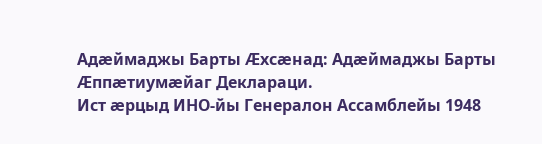Адæймаджы Барты Æхсæнад: Адæймаджы Барты
Æппæтиумæйаг Деклараци.
Ист æрцыд ИНО-йы Генералон Ассамблейы 1948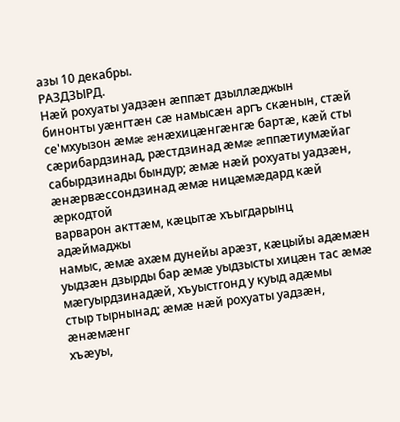азы 10 декабры.
РАЗДЗЫРД.
Нæй рохуаты уадзæн æппæт дзыллæджын
бинонты уæнгтæн сæ намысæн аргъ скæнын, стæй
се'мхуызон æмæ æнæхицæнгæнгæ бартæ, кæй сты
сæрибардзинад, рæстдзинад æмæ æппæтиумæйаг
сабырдзинады бындур; æмæ нæй рохуаты уадзæн,
æнæрвæссондзинад æмæ ницæмæдард кæй æркодтой
варварон акттæм, кæцытæ хъыгдарынц адæймаджы
намыс, æмæ ахæм дунейы арæзт, кæцыйы адæмæн
уыдзæн дзырды бар æмæ уыдзысты хицæн тас æмæ
мæгуырдзинадæй, хъуыстгонд у куыд адæмы
стыр тырнынад; æмæ нæй рохуаты уадзæн, æнæмæнг
хъæуы,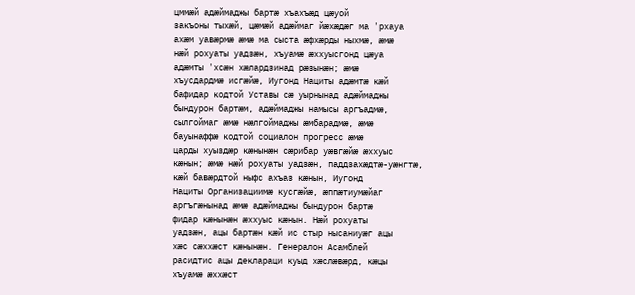цммæй адæймаджы бартæ хъахъæд цæуой
закъоны тыхæй, цæмæй адæймаг йæхæдæг ма 'рхауа
ахæм уавæрмæ æмæ ма сыста æфхæрды ныхмæ, æмæ
нæй рохуаты уадзæн, хъуамæ æххуысгонд цæуа
адæмты 'хсæн хæлардзинад рæзынæн; æмæ
хъусдардмæ исгæйæ, Иугонд Нациты адæмтæ кæй
бафидар кодтой Уставы сæ уырнынад адæймаджы
бындурон бартæм, адæймаджы намысы аргъадмæ,
сылгоймаг æмæ нæлгоймаджы æмбарадмæ, æмæ
бауынаффæ кодтой социалон прогресс æмæ
царды хуыздæр кæнынæн сæрибар уæвгæйæ æххуыс
кæнын; æмæ нæй рохуаты уадзæн, паддзахæдтæ-уæнгтæ,
кæй бавæрдтой ныфс ахъаз кæнын, Иугонд
Нациты Организациимæ кусгæйæ, æппæтиумæйаг
аргъгæнынад æмæ адæймаджы бындурон бартæ
фидар кæнынæн æххуыс кæнын. Нæй рохуаты
уадзæн, ацы бартæн кæй ис стыр нысаниуæг ацы
хæс сæххæст кæнынæн. Генералон Асамблей
расидтис ацы деклараци куыд хæслæвæрд, кæцы
хъуамæ æххæст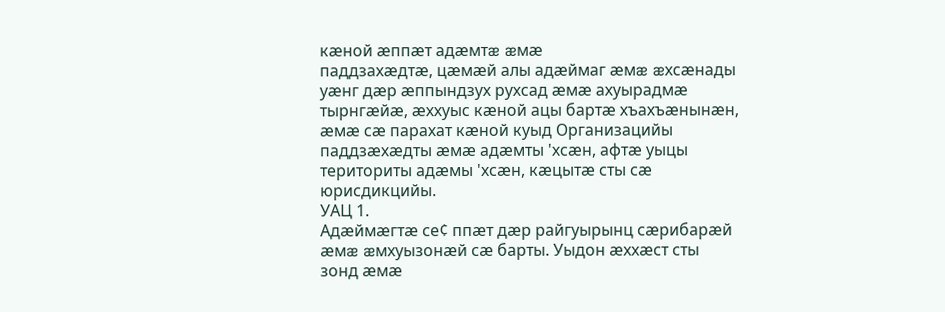кæной æппæт адæмтæ æмæ
паддзахæдтæ, цæмæй алы адæймаг æмæ æхсæнады
уæнг дæр æппындзух рухсад æмæ ахуырадмæ
тырнгæйæ, æххуыс кæной ацы бартæ хъахъæнынæн,
æмæ сæ парахат кæной куыд Организацийы
паддзæхæдты æмæ адæмты 'хсæн, афтæ уыцы
териториты адæмы 'хсæн, кæцытæ сты сæ
юрисдикцийы.
УАЦ 1.
Адæймæгтæ се¢ ппæт дæр райгуырынц сæрибарæй
æмæ æмхуызонæй сæ барты. Уыдон æххæст сты
зонд æмæ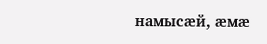намысæй, æмæ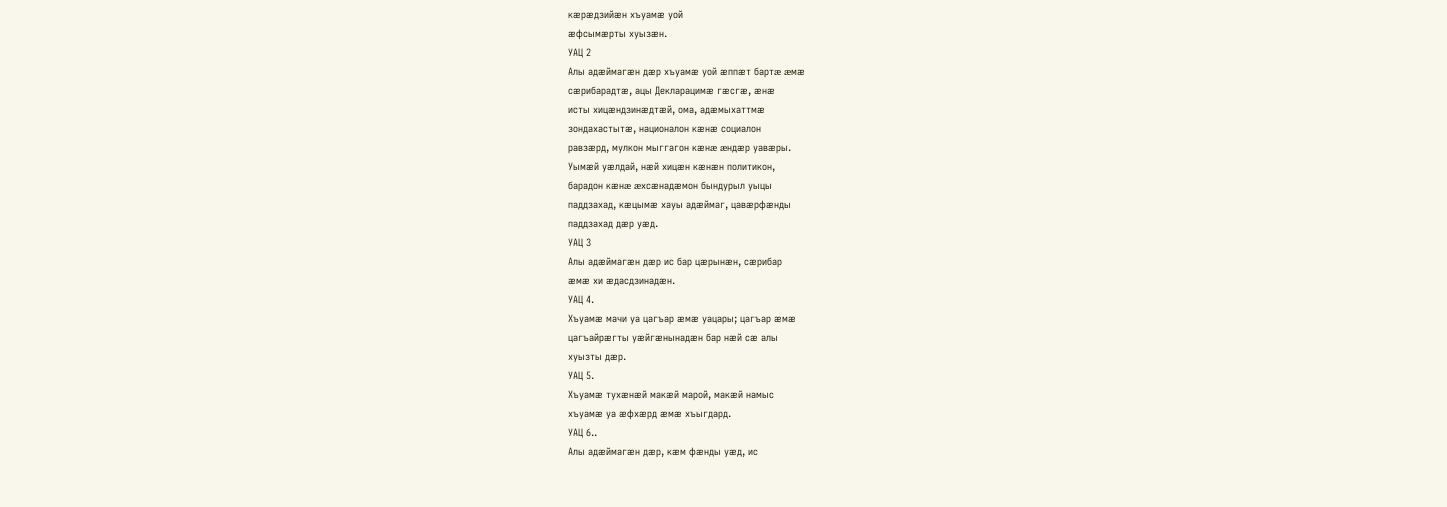кæрæдзийæн хъуамæ уой
æфсымæрты хуызæн.
УАЦ 2
Алы адæймагæн дæр хъуамæ уой æппæт бартæ æмæ
сæрибарадтæ, ацы Декларацимæ гæсгæ, æнæ
исты хицæндзинæдтæй, ома, адæмыхаттмæ
зондахастытæ, националон кæнæ социалон
равзæрд, мулкон мыггагон кæнæ æндæр уавæры.
Уымæй уæлдай, нæй хицæн кæнæн политикон,
барадон кæнæ æхсæнадæмон бындурыл уыцы
паддзахад, кæцымæ хауы адæймаг, цавæрфæнды
паддзахад дæр уæд.
УАЦ 3
Алы адæймагæн дæр ис бар цæрынæн, сæрибар
æмæ хи æдасдзинадæн.
УАЦ 4.
Хъуамæ мачи уа цагъар æмæ уацары; цагъар æмæ
цагъайрæгты уæйгæнынадæн бар нæй сæ алы
хуызты дæр.
УАЦ 5.
Хъуамæ тухæнæй макæй марой, макæй намыс
хъуамæ уа æфхæрд æмæ хъыгдард.
УАЦ 6..
Алы адæймагæн дæр, кæм фæнды уæд, ис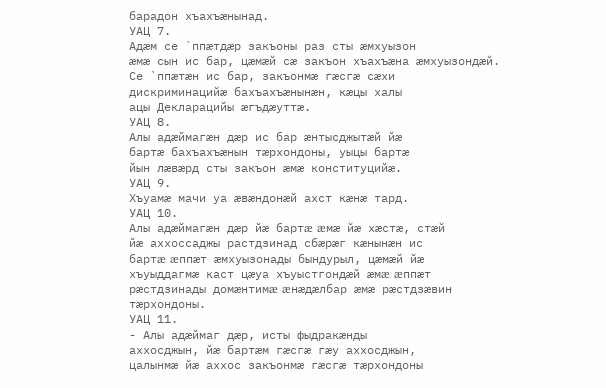барадон хъахъæнынад.
УАЦ 7.
Адæм се `ппæтдæр закъоны раз сты æмхуызон
æмæ сын ис бар, цæмæй сæ закъон хъахъæна æмхуызондæй.
Се `ппæтæн ис бар, закъонмæ гæсгæ сæхи
дискриминацийæ бахъахъæнынæн, кæцы халы
ацы Декларацийы æгъдæуттæ.
УАЦ 8.
Алы адæймагæн дæр ис бар æнтысджытæй йæ
бартæ бахъахъæнын тæрхондоны, уыцы бартæ
йын лæвæрд сты закъон æмæ конституцийæ.
УАЦ 9.
Хъуамæ мачи уа æвæндонæй ахст кæнæ тард.
УАЦ 10.
Алы адæймагæн дæр йæ бартæ æмæ йæ хæстæ, стæй
йæ аххоссаджы растдзинад сбæрæг кæнынæн ис
бартæ æппæт æмхуызонады бындурыл, цæмæй йæ
хъуыддагмæ каст цæуа хъуыстгондæй æмæ æппæт
рæстдзинады домæнтимæ æнæдæлбар æмæ рæстдзæвин
тæрхондоны.
УАЦ 11.
- Алы адæймаг дæр, исты фыдракæнды
аххосджын, йæ бартæм гæсгæ гæу аххосджын,
цалынмæ йæ аххос закъонмæ гæсгæ тæрхондоны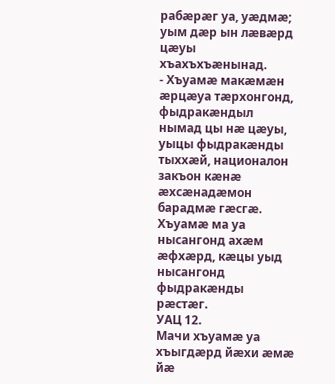рабæрæг уа, уæдмæ; уым дæр ын лæвæрд цæуы
хъахъхъæнынад.
- Хъуамæ макæмæн æрцæуа тæрхонгонд,
фыдракæндыл нымад цы нæ цæуы, уыцы фыдракæнды
тыххæй, националон закъон кæнæ æхсæнадæмон
барадмæ гæсгæ. Хъуамæ ма уа нысангонд ахæм
æфхæрд, кæцы уыд нысангонд фыдракæнды рæстæг.
УАЦ 12.
Мачи хъуамæ уа хъыгдæрд йæхи æмæ йæ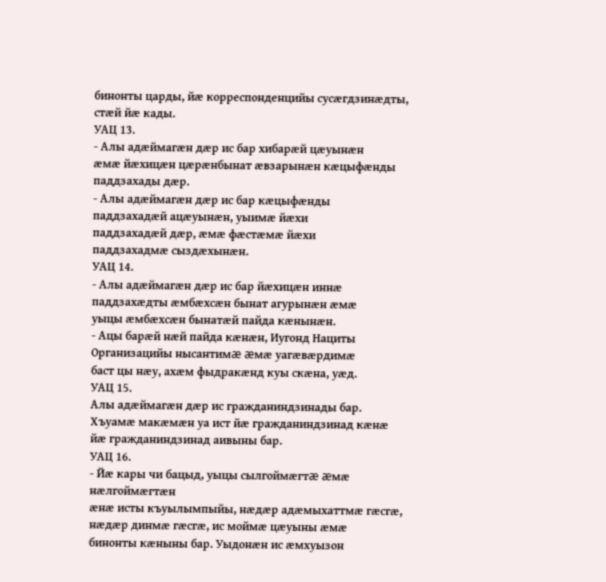бинонты царды, йæ корреспонденцийы сусæгдзинæдты,
стæй йæ кады.
УАЦ 13.
- Алы адæймагæн дæр ис бар хибарæй цæуынæн
æмæ йæхицæн цæрæнбынат æвзарынæн кæцыфæнды
паддзахады дæр.
- Алы адæймагæн дæр ис бар кæцыфæнды
паддзахадæй ацæуынæн, уыимæ йæхи
паддзахадæй дæр, æмæ фæстæмæ йæхи
паддзахадмæ сыздæхынæн.
УАЦ 14.
- Алы адæймагæн дæр ис бар йæхицæн иннæ
паддзахæдты æмбæхсæн бынат агурынæн æмæ
уыцы æмбæхсæн бынатæй пайда кæнынæн.
- Ацы барæй нæй пайда кæнæн, Иугонд Нациты
Организацийы нысантимæ æмæ уагæвæрдимæ
баст цы нæу, ахæм фыдракæнд куы скæна, уæд.
УАЦ 15.
Алы адæймагæн дæр ис гражданиндзинады бар.
Хъуамæ макæмæн уа ист йæ гражданиндзинад кæнæ
йæ гражданиндзинад аивыны бар.
УАЦ 16.
- Йæ кары чи бацыд, уыцы сылгоймæгтæ æмæ нæлгоймæгтæн
æнæ исты къуылымпыйы, нæдæр адæмыхаттмæ гæсгæ,
нæдæр динмæ гæсгæ, ис моймæ цæуыны æмæ
бинонты кæныны бар. Уыдонæн ис æмхуызон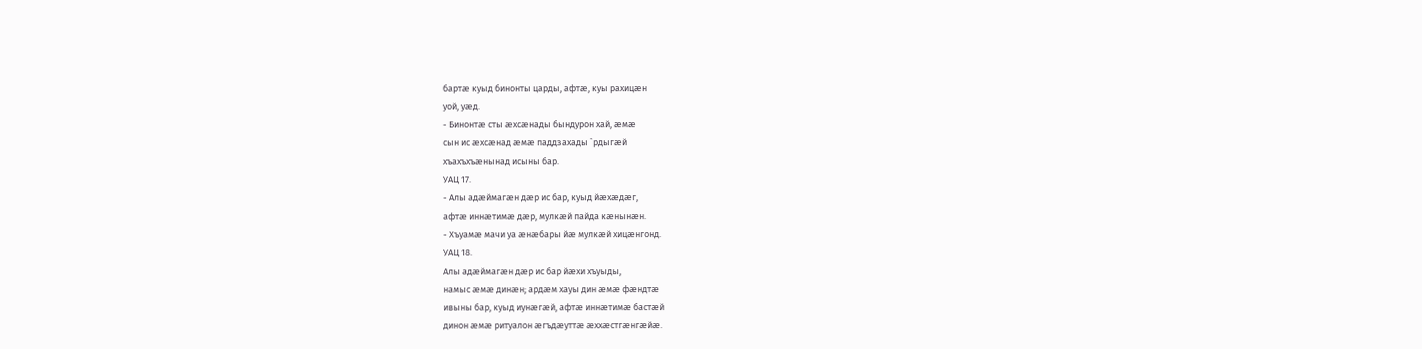бартæ куыд бинонты царды, афтæ, куы рахицæн
уой, уæд.
- Бинонтæ сты æхсæнады бындурон хай, æмæ
сын ис æхсæнад æмæ паддзахады `рдыгæй
хъахъхъæнынад исыны бар.
УАЦ 17.
- Алы адæймагæн дæр ис бар, куыд йæхæдæг,
афтæ иннæтимæ дæр, мулкæй пайда кæнынæн.
- Хъуамæ мачи уа æнæбары йæ мулкæй хицæнгонд.
УАЦ 18.
Алы адæймагæн дæр ис бар йæхи хъуыды,
намыс æмæ динæн; ардæм хауы дин æмæ фæндтæ
ивыны бар, куыд иунæгæй, афтæ иннæтимæ бастæй
динон æмæ ритуалон æгъдæуттæ æххæстгæнгæйæ.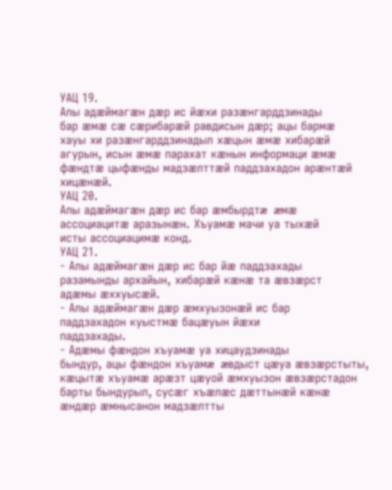УАЦ 19.
Алы адæймагæн дæр ис йæхи разæнгарддзинады
бар æмæ сæ сæрибарæй равдисын дæр; ацы бармæ
хауы хи разæнгарддзинадыл хæцын æмæ хибарæй
агурын, исын æмæ парахат кæнын информаци æмæ
фæндтæ цыфæнды мадзæлттæй паддзахадон арæнтæй
хицæнæй.
УАЦ 20.
Алы адæймагæн дæр ис бар æмбырдтæ æмæ
ассоциацитæ аразынæн. Хъуамæ мачи уа тыхæй
исты ассоциацимæ конд.
УАЦ 21.
- Алы адæймагæн дæр ис бар йæ паддзахады
разамынды архайын, хибарæй кæнæ та æвзæрст
адæмы æххуысæй.
- Алы адæймагæн дæр æмхуызонæй ис бар
паддзахадон куыстмæ бацæуын йæхи
паддзахады.
- Адæмы фæндон хъуамæ уа хицаудзинады
бындур, ацы фæндон хъуамæ æвдыст цæуа æвзæрстыты,
кæцытæ хъуамæ арæзт цæуой æмхуызон æвзæрстадон
барты бындурыл, сусæг хъæлæс дæттынæй кæнæ
æндæр æмнысанон мадзæлтты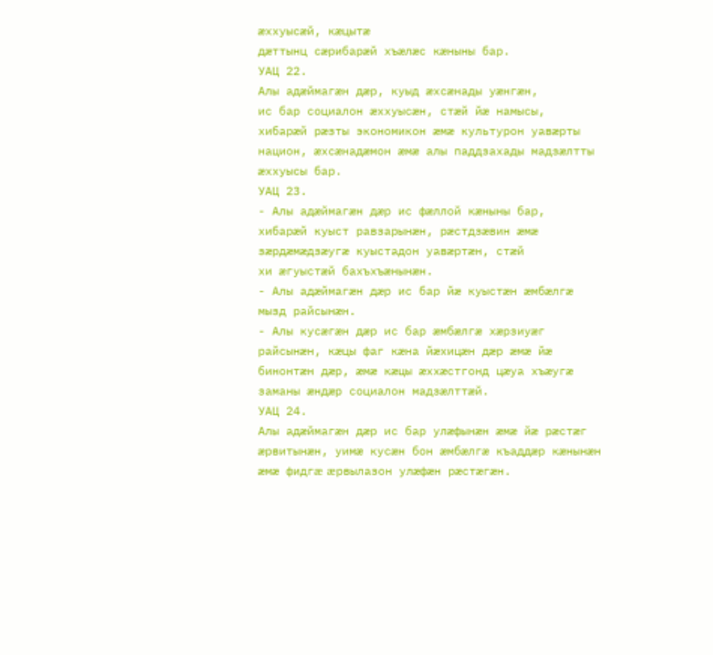æххуысæй, кæцытæ
дæттынц сæрибарæй хъæлæс кæныны бар.
УАЦ 22.
Алы адæймагæн дæр, куыд æхсæнады уæнгæн,
ис бар социалон æххуысæн, стæй йæ намысы,
хибарæй рæзты экономикон æмæ культурон уавæрты
национ, æхсæнадæмон æмæ алы паддзахады мадзæлтты
æххуысы бар.
УАЦ 23.
- Алы адæймагæн дæр ис фæллой кæныны бар,
хибарæй куыст равзарынæн, рæстдзæвин æмæ
зæрдæмæдзæугæ куыстадон уавæртæн, стæй
хи æгуыстæй бахъхъæнынæн.
- Алы адæймагæн дæр ис бар йæ куыстæн æмбæлгæ
мызд райсынæн.
- Алы кусæгæн дæр ис бар æмбæлгæ хæрзиуæг
райсынæн, кæцы фаг кæна йæхицæн дæр æмæ йæ
бинонтæн дæр, æмæ кæцы æххæстгонд цæуа хъæугæ
заманы æндæр социалон мадзæлттæй.
УАЦ 24.
Алы адæймагæн дæр ис бар улæфынæн æмæ йæ рæстæг
æрвитынæн, уимæ кусæн бон æмбæлгæ къаддæр кæнынæн
æмæ фидгæ æрвылазон улæфæн рæстæгæн.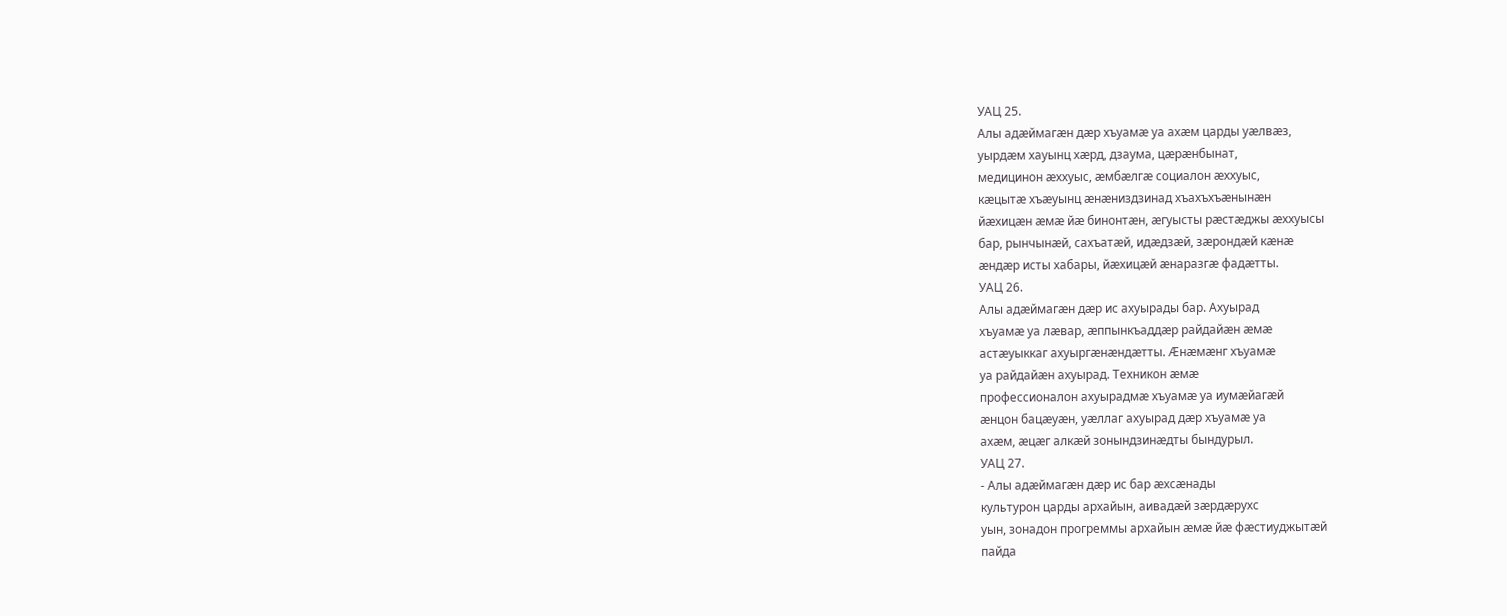УАЦ 25.
Алы адæймагæн дæр хъуамæ уа ахæм царды уæлвæз,
уырдæм хауынц хæрд, дзаума, цæрæнбынат,
медицинон æххуыс, æмбæлгæ социалон æххуыс,
кæцытæ хъæуынц æнæниздзинад хъахъхъæнынæн
йæхицæн æмæ йæ бинонтæн, æгуысты рæстæджы æххуысы
бар, рынчынæй, сахъатæй, идæдзæй, зæрондæй кæнæ
æндæр исты хабары, йæхицæй æнаразгæ фадæтты.
УАЦ 26.
Алы адæймагæн дæр ис ахуырады бар. Ахуырад
хъуамæ уа лæвар, æппынкъаддæр райдайæн æмæ
астæуыккаг ахуыргæнæндæтты. Æнæмæнг хъуамæ
уа райдайæн ахуырад. Техникон æмæ
профессионалон ахуырадмæ хъуамæ уа иумæйагæй
æнцон бацæуæн, уæллаг ахуырад дæр хъуамæ уа
ахæм, æцæг алкæй зонындзинæдты бындурыл.
УАЦ 27.
- Алы адæймагæн дæр ис бар æхсæнады
культурон царды архайын, аивадæй зæрдæрухс
уын, зонадон прогреммы архайын æмæ йæ фæстиуджытæй
пайда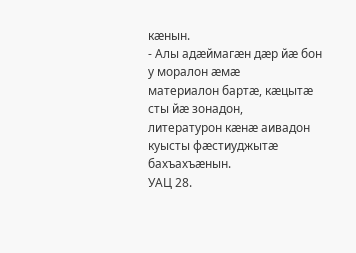кæнын.
- Алы адæймагæн дæр йæ бон у моралон æмæ
материалон бартæ, кæцытæ сты йæ зонадон,
литературон кæнæ аивадон куысты фæстиуджытæ
бахъахъæнын.
УАЦ 28.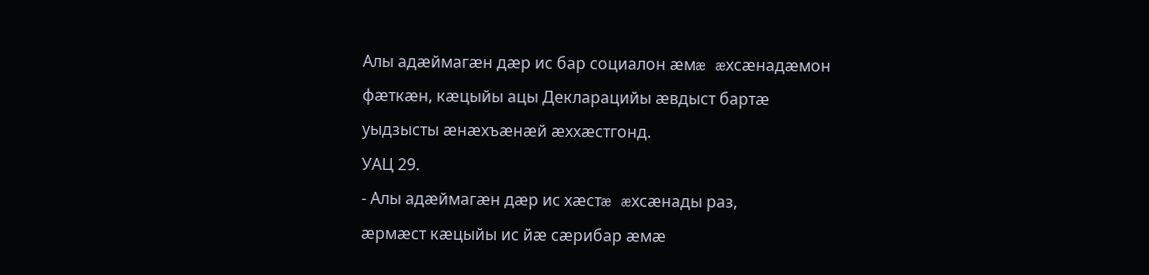Алы адæймагæн дæр ис бар социалон æмæ æхсæнадæмон
фæткæн, кæцыйы ацы Декларацийы æвдыст бартæ
уыдзысты æнæхъæнæй æххæстгонд.
УАЦ 29.
- Алы адæймагæн дæр ис хæстæ æхсæнады раз,
æрмæст кæцыйы ис йæ сæрибар æмæ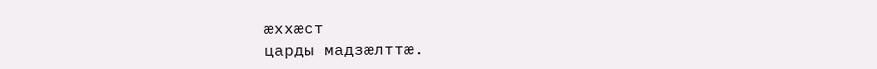æххæст
царды мадзæлттæ.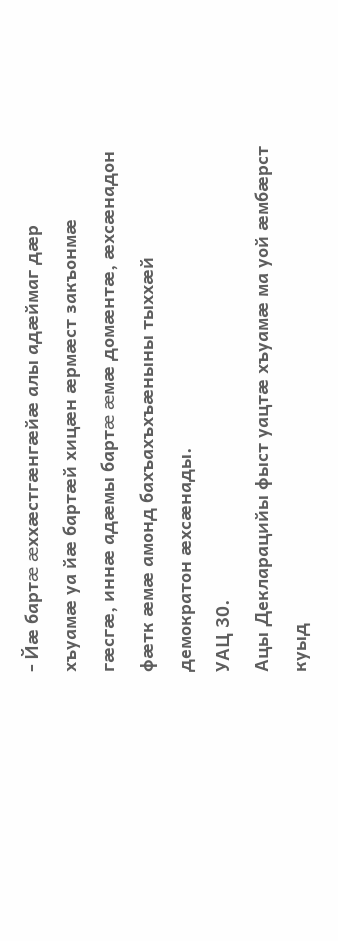- Йæ бартæ æххæстгæнгæйæ алы адæймаг дæр
хъуамæ уа йæ бартæй хицæн æрмæст закъонмæ
гæсгæ, иннæ адæмы бартæ æмæ домæнтæ, æхсæнадон
фæтк æмæ амонд бахъахъхъæныны тыххæй
демократон æхсæнады.
УАЦ 30.
Ацы Декларацийы фыст уацтæ хъуамæ ма уой æмбæрст
куыд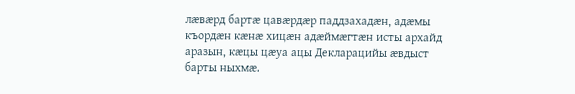лæвæрд бартæ цавæрдæр паддзахадæн, адæмы
къордæн кæнæ хицæн адæймæгтæн исты архайд
аразын, кæцы цæуа ацы Декларацийы æвдыст
барты ныхмæ.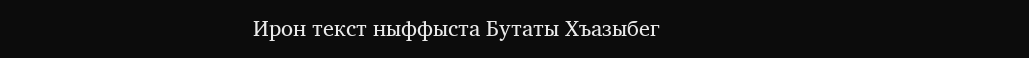Ирон текст ныффыста Бутаты Хъазыбег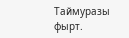Таймуразы фырт.